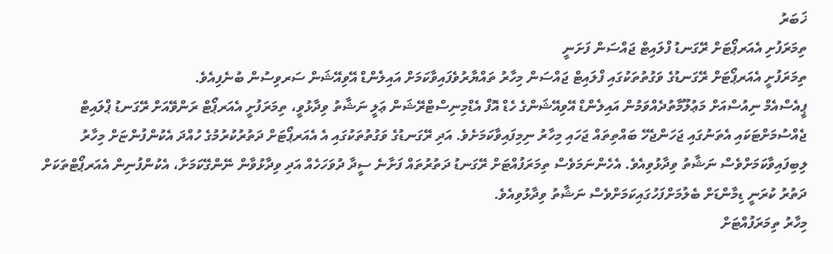ޚަބަރު
ތިމަރަފުށި އެއަރޕޯޓަށް ރޭގަނޑު ފްލައިޓް ޖައްސަން ފަށަނީ
ތިމަރަފުށީ އެއަރޕޯޓަށް ރޭގަނޑުގެ ވަގުތުތަކުގައި ފްލައިޓް ޖައްސަން މިހާރު ތައްޔާރުވެފައިވާކަމަށް އައިލެންޑް އޭވިއޭޝަން ސަރވިސުން ބުނެފިއެވެ.
ޕީއެސްއެމް ނިއުސްއަށް މަޢުލޫމާތުދެއްވަމުން އައިލެންޑް އޭވިއޭޝަންގެ ހެޑް އޮފް އެޑްމިނިސްޓްރޭޝަން ޢަލީ ނަޝާތު ވިދާޅުވީ، ތިމަރަފުށީ އެއަރޕޯޓް ރަންވޭއަށް ރޭގަނޑު ޕްލައިޓް ޖެއްސުމަށްޓަކައި އެތަނުގައި ޖަހަންޖެހޭ ބައްތިތައް ޖަހައި މިހާރު ނިމިފައިވާކަމަށެވެ. އަދި ރޭގަނޑުގެ ވަގުތުތަކުގައި އެ އެއަރޕޯޓަށް ދަތުރުކުރުމުގެ ހުއްދަ އެކުންފުންޏަށް މިހާރު ލިބިފައިވާކަމަށްވެސް ނަޝާތު ވިދާޅުވިއެވެ. އެހެންނަމަވެސް ތިމަރަފުއްޓަށް ރޭގަނޑު ދަތުރުތައް ފަށާނެ ސީދާ ދުވަހަހެއް އަދި ވިދާޅުވާން ނޭންގޭކަމަށާ، އެކުންފުނިން އެއަރޕޯޓްތަކަށް ދަތުރު ކުރަނީ ޑިމާންޑަށް ބެލުމަށްފަހުގައިކަމަށްވެސް ނަޝާތު ވިދާޅުވިއެވެ.
މިހާރު ތިމަރަފުއްޓަށް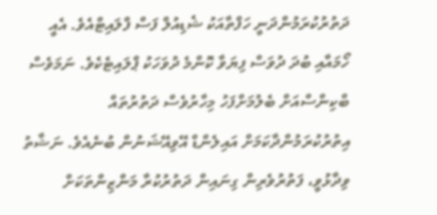ދަތުރުކުރަމުންދަނީ ހަފްތާއަކު ޝެޑިއުލް ފަސް ފްލައިޓްއެވެ. އެއީ ހޯމައާއި ބުދަ ދުވަސް ފިޔަވާ ކޮންމެ ދުވަހަކު ޕްލައިޓެކެވެ. ނަމަވެސް ބްކިންސްއަށް ބެލުމަށްފަހު މިހާރުވެސް ދަތުރުތައް އިތުރުކުރަމުންދާކަމަށް އައިލެންޑް އޭވިއޭޝަނުން ބުނެއެވެ. ނަޝާތު ވިދާޅުވީ، ފަތުރުވެރިން ގިނައިން ދަތުރުކުރާ މަންޒިންތަކަށް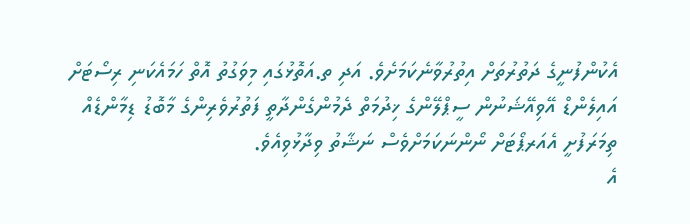އެކުންފުނީގެ ދަތުރުތަށް އިތުރުވާނެކަމަށެވެ. އަދި ތ.އަތޮޅުގައި މިވަގުތު އޮތް ހަމައެކަނި ރިސޯޓަށް އައިލެންޑް އޭވިއޭޝަނުން ސީޕްލޭންގެ ޚިދުމަތް ދެމުންގެންދާތީ ފަތުރުވެރިންގެ މާބޮޑު ޑިމާންޑެއް ތިމަރަފުށީ އެއަރޕޯޓަށް ނޯންނަކަމަށްވެސް ނަޝާތު ވިދާޅުވިއެވެ.
އެ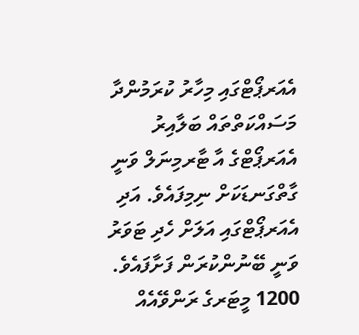އެއަރޕޯޓްގައި މިހާރު ކުރަމުންދާ މަސައްކަތްތައް ބަލާއިރު އެއަރޕޯޓްގެ އާ ޓާރމިނަލް ވަނީ ގާތްގަނޑަކަށް ނިމިފައެވެ. އަދި އެއަރޕޯޓްގައި އަލަށް ހެދި ޓަވަރު ވަނީ ބޭނުންކުރަން ފަށާފައެވެ. 1200 މީޓަރގެ ރަންވޭއެއް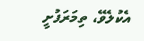އެކުލެވޭ، ތިމަރަފުށީ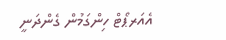އެއަރޕޯޓް ހިންގަމުން ގެންދަނީ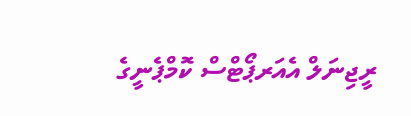ރީޖިނަލް އެއަރޕޯޓްސް ކޮމްޕެނީގެ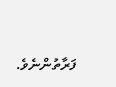ފަރާތުންނެވެ.